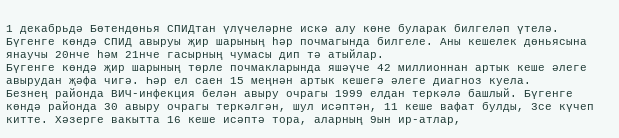1 декабрьдә Бөтендөнья СПИДтан үлүчеләрне искә алу көне буларак билгеләп үтелә. Бүгенге көндә СПИД авыруы җир шарының һәр почмагында билгеле. Аны кешелек дөньясына янаучы 20нче һәм 21нче гасырның чумасы дип тә атыйлар.
Бүгенге көндә җир шарының төрле почмакларында яшәүче 42 миллионнан артык кеше әлеге авырудан җәфа чигә. Һәр ел саен 15 меңнән артык кешегә әлеге диагноз куела.
Безнең районда ВИЧ-инфекция белән авыру очрагы 1999 елдан теркәлә башлый. Бүгенге көндә районда 30 авыру очрагы теркәлгән, шул исәптән, 11 кеше вафат булды, 3се күчеп китте. Хәзерге вакытта 16 кеше исәптә тора, аларның 9ын ир-атлар,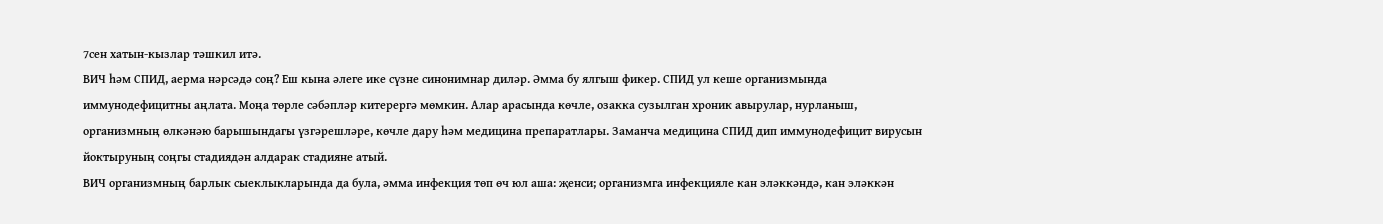7сен хатын-кызлар тәшкил итә.
ВИЧ һәм СПИД, аерма нәрсәдә соң? Еш кына әлеге ике сүзне синонимнар диләр. Әмма бу ялгыш фикер. СПИД ул кеше организмында иммунодефицитны аңлата. Моңа төрле сәбәпләр китерергә мөмкин. Алар арасында көчле, озакка сузылган хроник авырулар, нурланыш, организмның өлкәнәю барышындагы үзгәрешләре, көчле дару һәм медицина препаратлары. Заманча медицина СПИД дип иммунодефицит вирусын йоктыруның соңгы стадиядән алдарак стадияне атый.
ВИЧ организмның барлык сыеклыкларында да була, әмма инфекция төп өч юл аша: җенси; организмга инфекцияле кан эләккәндә, кан эләккән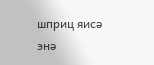шприц яисә энә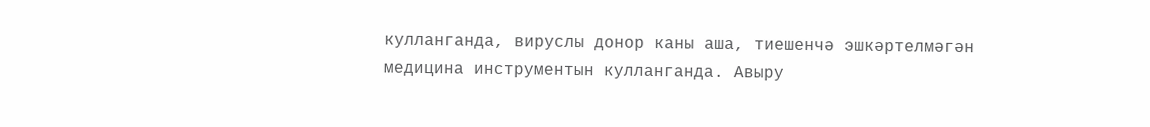кулланганда, вируслы донор каны аша, тиешенчә эшкәртелмәгән медицина инструментын кулланганда. Авыру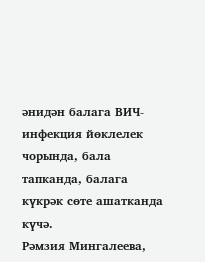әнидән балага ВИЧ-инфекция йөклелек чорында, бала тапканда, балага күкрәк сөте ашатканда күчә.
Рәмзия Мингалеева,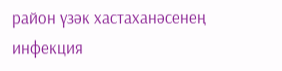район үзәк хастаханәсенең инфекция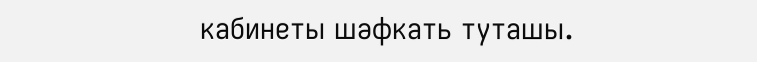кабинеты шәфкать туташы.